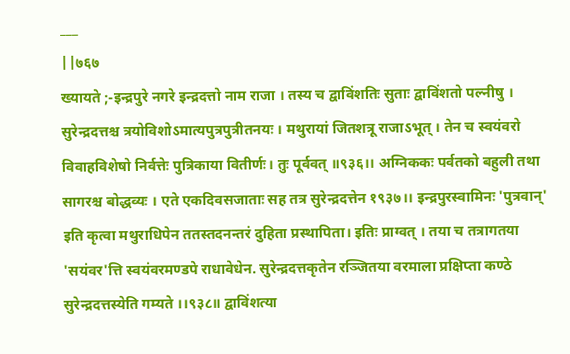___
||७६७
ख्यायते ;-इन्द्रपुरे नगरे इन्द्रदत्तो नाम राजा । तस्य च द्वाविंशतिः सुताः द्वाविंशतो पल्नीषु । सुरेन्द्रदत्तश्च त्रयोविशोऽमात्यपुत्रपुत्रीतनयः । मथुरायां जितशत्रू राजाऽभूत् । तेन च स्वयंवरो विवाहविशेषो निर्वत्तेः पुत्रिकाया वितीर्णः। तुः पूर्ववत् ॥९३६।। अग्निककः पर्वतको बहुली तथा सागरश्च बोद्धव्यः । एते एकदिवसजाताः सह तत्र सुरेन्द्रदत्तेन १९३७।। इन्द्रपुरस्वामिनः 'पुत्रवान्' इति कृत्वा मथुराधिपेन ततस्तदनन्तरं दुहिता प्रस्थापिता। इतिः प्राग्वत् । तया च तत्रागतया 'सयंवर'त्ति स्वयंवरमण्डपे राधावेधेन. सुरेन्द्रदत्तकृतेन रञ्जितया वरमाला प्रक्षिप्ता कण्ठे सुरेन्द्रदत्तस्येति गम्यते ।।९३८॥ द्वाविंशत्या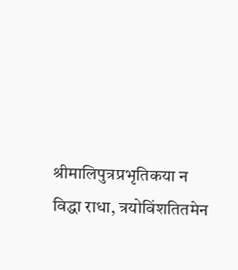श्रीमालिपुत्रप्रभृतिकया न विद्धा राधा, त्रयोविंशतितमेन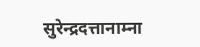सुरेन्द्रदत्तानाम्ना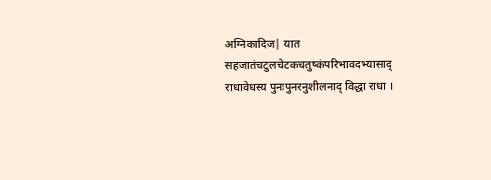अग्निकादिज| यात सहजातंचटुलचेटकचतुष्कंपरिभावदभ्यासाद् राधावेधस्य पुनःपुनरनुशीलनाद् विद्धा राधा ।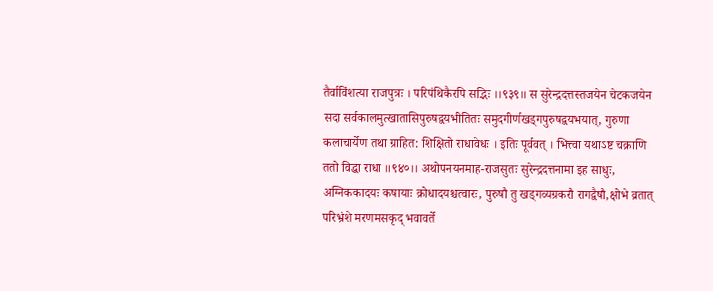तैर्वाविंशत्या राजपुत्रः । परिपंथिकैरपि सद्भिः ।।९३९॥ स सुरेन्द्रदत्तस्तजयेन चेटकजयेन सदा सर्वकालमुत्खातासिपुरुषद्वयभीतितः समुदगीर्णखड्गपुरुषद्वयभयात्, गुरुणा कलाचार्येण तथा ग्राहित: शिक्षितो राधावेधः । इतिः पूर्ववत् । भित्त्वा यथाऽष्ट चक्राणि ततो विद्धा राधा ॥९४०।। अथोपनयनमाह-राजसुतः सुरेन्द्रदत्तनामा इह साधुः, अग्निककादयः कषायाः क्रोधादयश्चत्वारः, पुरुषौ तु खड्गव्यग्रकरौ रागद्वैषौ,क्षोभे व्रतात् परिभ्रंशे मरणमसकृद् भवावर्ते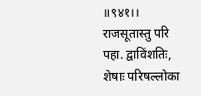॥९४१।। राजसूतास्तु परि
पहा. द्वाविंशतिः, शेषाः परिषल्लोका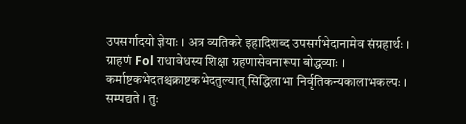उपसर्गादयो ज्ञेयाः । अत्र व्यतिकरे इहादिशब्द उपसर्गभेदानामेव संग्रहार्थः । ग्राहणं Fol राधावेधस्य शिक्षा ग्रहणासेवनारूपा बोद्धव्याः । कर्माष्टकभेदतश्चक्राष्टकभेदतुल्यात् सिद्धिलाभा निर्वृतिकन्यकालाभकल्पः । सम्पद्यते । तुः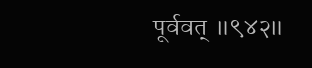पूर्ववत् ॥९४२॥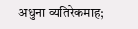अधुना व्यतिरेकमाह;